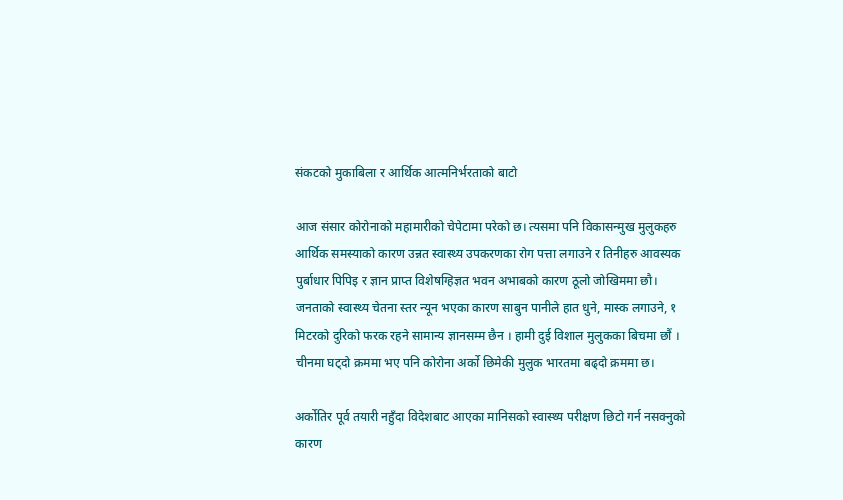संकटको मुकाबिला र आर्थिक आत्मनिर्भरताको बाटो

आज संसार कोरोनाको महामारीको चेपेटामा परेको छ। त्यसमा पनि विकासन्मुख मुलुकहरु आर्थिक समस्याको कारण उन्नत स्वास्थ्य उपकरणका रोग पत्ता लगाउने र तिनीहरु आवस्यक पुर्बाधार पिपिइ र ज्ञान प्राप्त विशेषग्हिज्ञत भवन अभाबको कारण ठूलो जोखिममा छौ। जनताको स्वास्थ्य चेतना स्तर न्यून भएका कारण साबुन पानीले हात धुने, मास्क लगाउने, १ मिटरको दुरिको फरक रहने सामान्य ज्ञानसम्म छैन । हामी दुई विशाल मुलुकका बिचमा छौं । चीनमा घट्दो क्रममा भए पनि कोरोना अर्को छिमेकी मुलुक भारतमा बढ्दो क्रममा छ।

अर्कोतिर पूर्व तयारी नहुँदा विदेशबाट आएका मानिसको स्वास्थ्य परीक्षण छिटो गर्न नसक्नुको कारण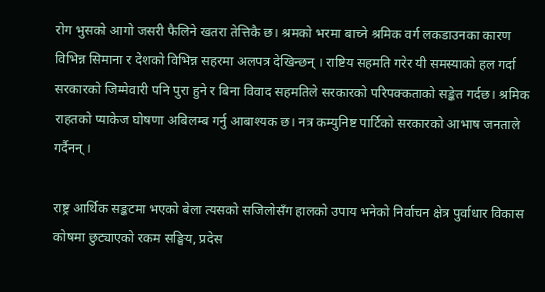रोग भुसको आगो जसरी फैलिने खतरा तेत्तिकै छ। श्रमको भरमा बाच्ने श्रमिक वर्ग लकडाउनका कारण विभिन्न सिमाना र देशको विभिन्न सहरमा अलपत्र देखिन्छन् । राष्टिय सहमति गरेर यी समस्याको हल गर्दा सरकारको जिम्मेवारी पनि पुरा हुने र बिना विवाद सहमतिले सरकारको परिपक्कताको सङ्केत गर्दछ। श्रमिक राहतको प्याकेज घोषणा अबिलम्ब गर्नु आबाश्यक छ। नत्र कम्युनिष्ट पार्टिको सरकारको आभाष जनताले गर्दैनन् ।

राष्ट्र आर्थिक सङ्कटमा भएको बेला त्यसको सजिलोसँग हालको उपाय भनेको निर्वाचन क्षेत्र पुर्वाधार विकास कोषमा छुट्याएको रकम सङ्घिय, प्रदेस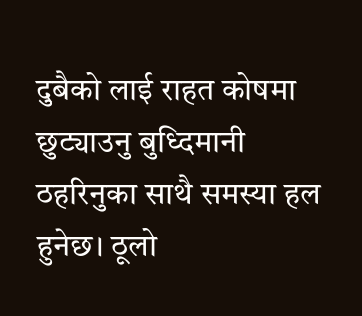दुबैको लाई राहत कोषमा छुट्याउनु बुध्दिमानी ठहरिनुका साथै समस्या हल हुनेछ। ठूलो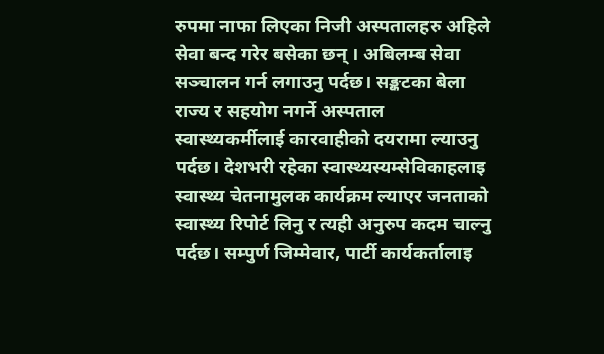रुपमा नाफा लिएका निजी अस्पतालहरु अहिले सेवा बन्द गरेर बसेका छन् । अबिलम्ब सेवा सञ्चालन गर्न लगाउनु पर्दछ। सङ्कटका बेला राज्य र सहयोग नगर्ने अस्पताल स्वास्थ्यकर्मीलाई कारवाहीको दयरामा ल्याउनु पर्दछ। देशभरी रहेका स्वास्थ्यस्यम्सेविकाहलाइ स्वास्थ्य चेतनामुलक कार्यक्रम ल्याएर जनताको स्वास्थ्य रिपोर्ट लिनु र त्यही अनुरुप कदम चाल्नु पर्दछ। सम्पुर्ण जिम्मेवार, पार्टी कार्यकर्तालाइ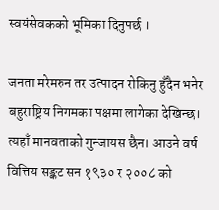स्वयंसेवकको भूमिका दिनुपर्छ ।

जनता मरेमरुन तर उत्पादन रोकिनु हुँदैन भनेर बहुराष्ट्रिय निगमका पक्षमा लागेका देखिन्छ। त्यहाँ मानवताको गुन्जायस छैन। आउने वर्ष वित्तिय सङ्कट सन १९३० र २००८ को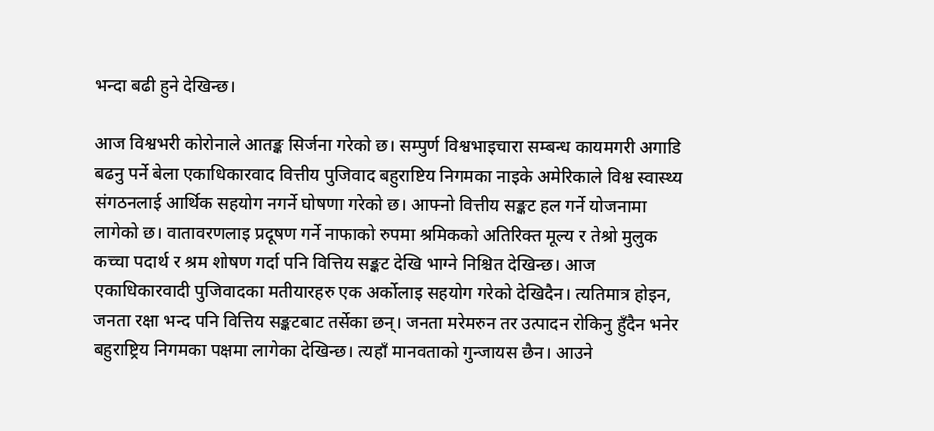भन्दा बढी हुने देखिन्छ।

आज विश्वभरी कोरोनाले आतङ्क सिर्जना गरेको छ। सम्पुर्ण विश्वभाइचारा सम्बन्ध कायमगरी अगाडि बढनु पर्ने बेला एकाधिकारवाद वित्तीय पुजिवाद बहुराष्टिय निगमका नाइके अमेरिकाले विश्व स्वास्थ्य संगठनलाई आर्थिक सहयोग नगर्ने घोषणा गरेको छ। आफ्नो वित्तीय सङ्कट हल गर्ने योजनामा लागेको छ। वातावरणलाइ प्रदूषण गर्ने नाफाको रुपमा श्रमिकको अतिरिक्त मूल्य र तेश्रो मुलुक कच्चा पदार्थ र श्रम शोषण गर्दा पनि वित्तिय सङ्कट देखि भाग्ने निश्चित देखिन्छ। आज एकाधिकारवादी पुजिवादका मतीयारहरु एक अर्कोलाइ सहयोग गरेको देखिदैन। त्यतिमात्र होइन, जनता रक्षा भन्द पनि वित्तिय सङ्कटबाट तर्सेका छन्। जनता मरेमरुन तर उत्पादन रोकिनु हुँदैन भनेर बहुराष्ट्रिय निगमका पक्षमा लागेका देखिन्छ। त्यहाँ मानवताको गुन्जायस छैन। आउने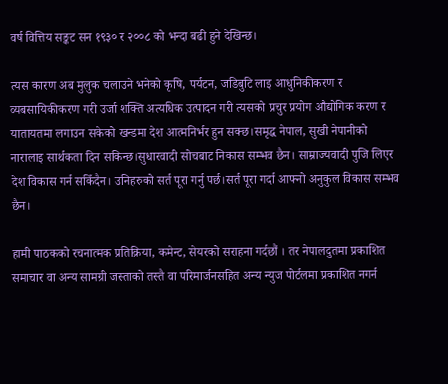वर्ष वित्तिय सङ्कट सन १९३० र २००८ को भन्दा बढी हुने देखिन्छ।

त्यस कारण अब मुलुक चलाउने भनेको कृषि, पर्यटन, जडिबुटि लाइ आधुनिकीकरण र व्यबसायिकीकरण गरी उर्जा शक्ति अत्यधिक उत्पादन गरी त्यसको प्रचुर प्रयोग औद्योगिक करण र यातायतमा लगाउन सकेको खन्डमा देश आत्मनिर्भर हुन सक्छ।समृद्ध नेपाल, सुखी नेपानीको नारालाइ सार्थकता दिन सकिन्छ।सुधारवादी सोचबाट निकास सम्भव छैन। साम्राज्यवादी पुजि लिएर देश विकास गर्न सकिँदैन। उनिहरुको सर्त पूरा गर्नु पर्छ।सर्त पूरा गर्दा आफ्नो अनुकुल विकास सम्भव छैन।

हामी पाठकको रचनात्मक प्रतिक्रिया, कमेन्ट, सेयरको सराहना गर्दछौं । तर नेपालदुतमा प्रकाशित समाचार वा अन्य सामग्री जस्ताको तस्तै वा परिमार्जनसहित अन्य न्युज पोर्टलमा प्रकाशित नगर्न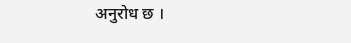अनुरोध छ ।